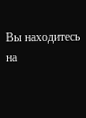Вы находитесь на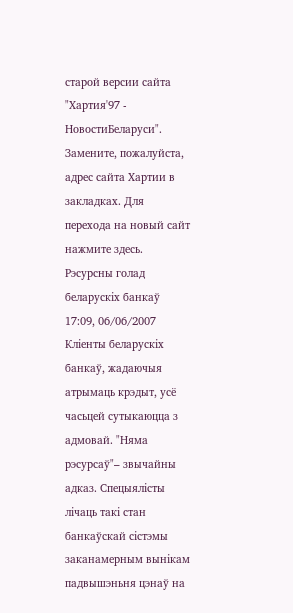старой версии сайта "Хартия'97 - НовостиБеларуси". Замените, пожалуйста, адрес сайта Хартии в закладках. Для перехода на новый сайт нажмите здесь.
Рэсурсны голад беларускіх банкаў 17:09, 06/06/2007
Кліенты беларускіх банкаў, жадаючыя атрымаць крэдыт, усё часьцей сутыкаюцца з адмовай. "Няма рэсурсаў"– звычайны адказ. Спецыялісты лічаць такі стан банкаўскай сістэмы заканамерным вынікам падвышэньня цэнаў на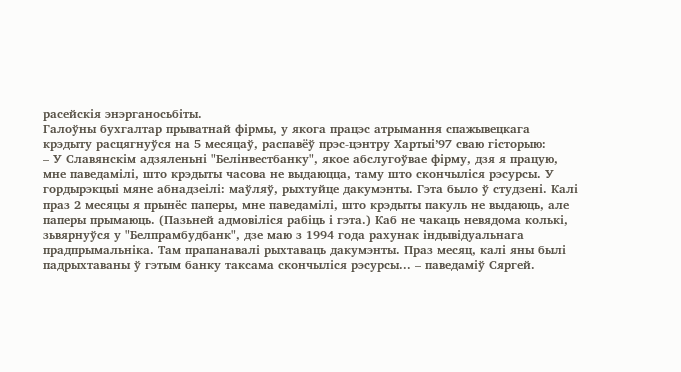расейскія энэрганосьбіты.
Галоўны бухгалтар прыватнай фірмы, у якога працэс атрымання спажывецкага крэдыту расцягнуўся на 5 месяцаў, распавёў прэс-цэнтру Хартыі’97 сваю гісторыю:
– У Cлавянскім адзяленьні "Белінвестбанку", якое абслугоўвае фірму, дзя я працую, мне паведамілі, што крэдыты часова не выдаюцца, таму што скончыліся рэсурсы. У гордырэкцыі мяне абнадзеілі: маўляў, рыхтуйце дакумэнты. Гэта было ў студзені. Калі праз 2 месяцы я прынёс паперы, мне паведамілі, што крэдыты пакуль не выдаюць, але паперы прымаюць. (Пазьней адмовіліся рабіць і гэта.) Каб не чакаць невядома колькі, зьвярнуўся у "Белпрамбудбанк", дзе маю з 1994 года рахунак індывідуальнага прадпрымальніка. Там прапанавалі рыхтаваць дакумэнты. Праз месяц, калі яны былі падрыхтаваны ў гэтым банку таксама скончыліся рэсурсы... – паведаміў Сяргей.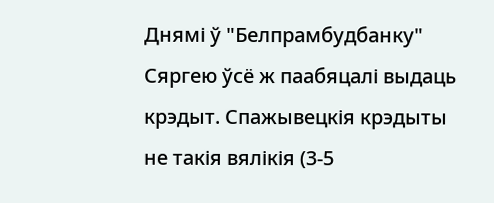Днямі ў "Белпрамбудбанку" Сяргею ўсё ж паабяцалі выдаць крэдыт. Спажывецкія крэдыты не такія вялікія (3-5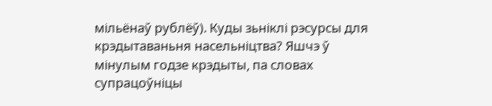мільёнаў рублёў). Куды зьніклі рэсурсы для крэдытаваньня насельніцтва? Яшчэ ў мінулым годзе крэдыты, па словах супрацоўніцы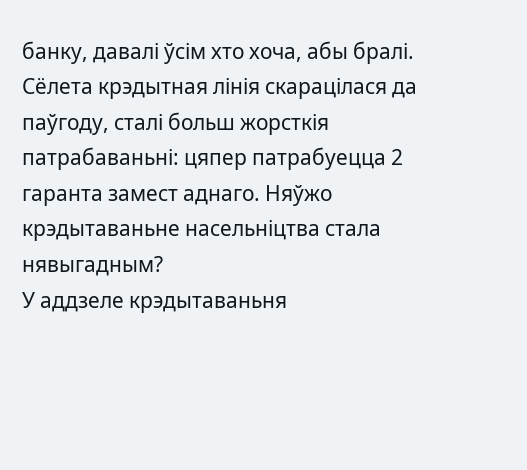банку, давалі ўсім хто хоча, абы бралі. Сёлета крэдытная лінія скарацілася да паўгоду, сталі больш жорсткія патрабаваньні: цяпер патрабуецца 2 гаранта замест аднаго. Няўжо крэдытаваньне насельніцтва стала нявыгадным?
У аддзеле крэдытаваньня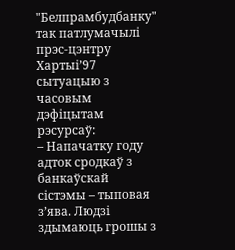"Белпрамбудбанку" так патлумачылі прэс-цэнтру Хартыі’97 сытуацыю з часовым дэфіцытам рэсурсаў:
– Напачатку году адток сродкаў з банкаўскай сістэмы – тыповая з’ява. Людзі здымаюць грошы з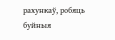рахункаў, робяць буйныя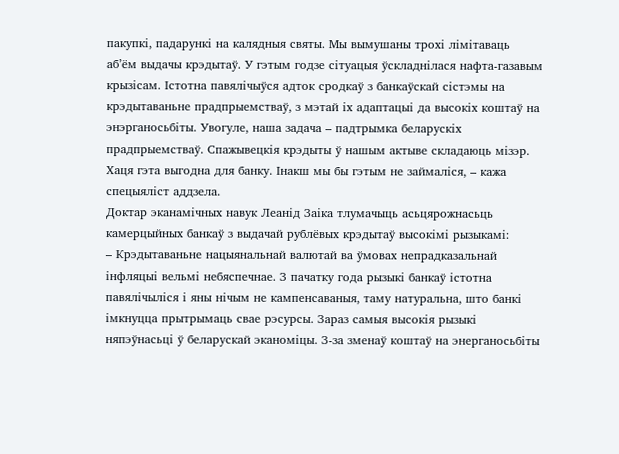пакупкі, падарункі на калядныя святы. Мы вымушаны трохі лімітаваць аб’ём выдачы крэдытаў. У гэтым годзе сітуацыя ўскладнілася нафта-газавым крызісам. Істотна павялічыўся адток сродкаў з банкаўскай сістэмы на крэдытаваньне прадпрыемстваў, з мэтай іх адаптацыі да высокіх коштаў на энэрганосьбіты. Увогуле, наша задача – падтрымка беларускіх прадпрыемстваў. Спажывецкія крэдыты ў нашым актыве складаюць мізэр. Хаця гэта выгодна для банку. Інакш мы бы гэтым не займаліся, – кажа спецыяліст аддзела.
Доктар эканамічных навук Леанід Заіка тлумачыць асьцярожнасьць камерцыйных банкаў з выдачай рублёвых крэдытаў высокімі рызыкамі:
– Крэдытаваньне нацыянальнай валютай ва ўмовах непрадказальнай інфляцыі вельмі небяспечнае. З пачатку года рызыкі банкаў істотна павялічыліся і яны нічым не кампенсаваныя, таму натуральна, што банкі імкнуцца прытрымаць свае рэсурсы. Зараз самыя высокія рызыкі няпэўнасьці ў беларускай эканоміцы. З-за зменаў коштаў на энерганосьбіты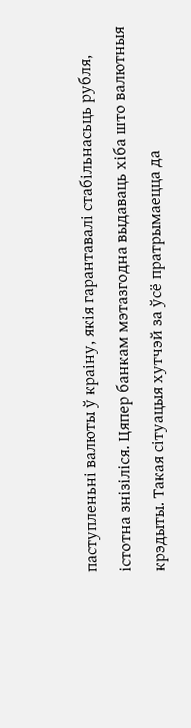паступленьні валюты ў краіну, якія гарантавалі стабільнасьць рубля, істотна знізіліся. Цяпер банкам мэтазгодна выдаваць хіба што валютныя крэдыты. Такая сітуацыя хутчэй за ўсё пратрымаецца да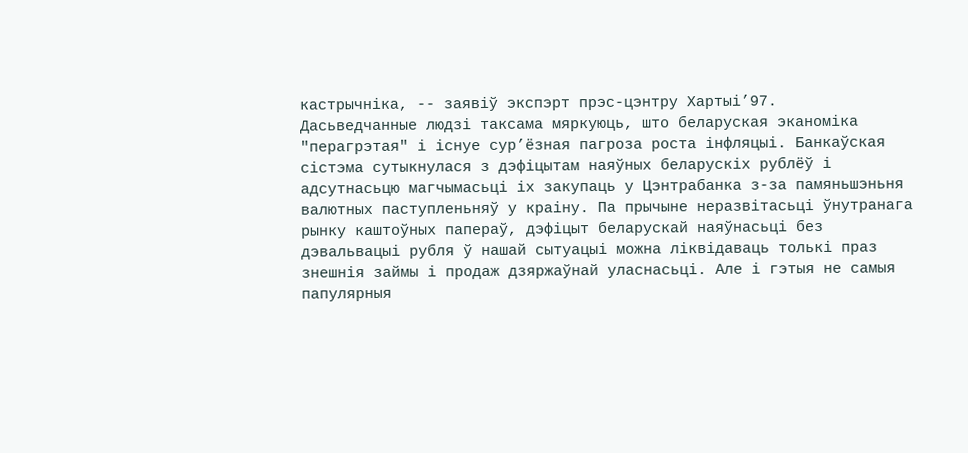кастрычніка, -- заявіў экспэрт прэс-цэнтру Хартыі’97.
Дасьведчанные людзі таксама мяркуюць, што беларуская эканоміка "перагрэтая" і існуе сур’ёзная пагроза роста інфляцыі. Банкаўская сістэма сутыкнулася з дэфіцытам наяўных беларускіх рублёў і адсутнасьцю магчымасьці іх закупаць у Цэнтрабанка з-за памяньшэньня валютных паступленьняў у краіну. Па прычыне неразвітасьці ўнутранага рынку каштоўных папераў, дэфіцыт беларускай наяўнасьці без дэвальвацыі рубля ў нашай сытуацыі можна ліквідаваць толькі праз знешнія займы і продаж дзяржаўнай уласнасьці. Але і гэтыя не самыя папулярныя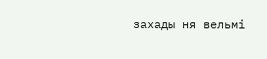захады ня вельмі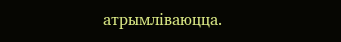атрымліваюцца.